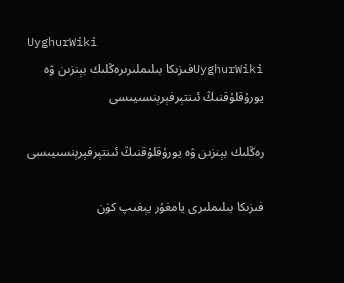UyghurWiki
UyghurWikiفىزىكا بىلىملىرىرەڭلىك بېنزىن ۋە يورۇقلۇقنىڭ ئىنتېرفېرېنسىيىسى

رەڭلىك بېنزىن ۋە يورۇقلۇقنىڭ ئىنتېرفېرېنسىيىسى

فىزىكا بىلىملىرى يامغۇر يېغىپ كۈن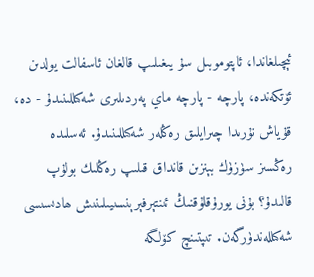ئېچىلغاندا، ئاپتوموبىل سۇ يىغىلىپ قالغان ئاسفالت يولدىن ئۆتكەندە، پارچە - پارچە ماي پەردىلىرى شەكىللىنىدۇ - دە، قۇياش نۇرىدا چىرايلىق رەڭلەر شەكىللىنىدۇ. ئەسلىدە رەڭسىز سۈزۈك بېنزىن قانداق قىلىپ رەڭلىك بولۇپ قالىدۇ؟ بۇنى يورۇقلۇقنىڭ ئىنتېرفېرېنسىيىلىنىش ھادىسىسى شەكىللەندۈرگەن. تىپتىنچ كۆلگە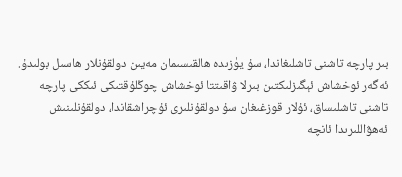بىر پارچە تاشنى تاشلىغاندا، سۇ يۈزىدە ھالقىسىمان مەيىن دولقۇنلار ھاسىل بولىدۇ. ئەگەر ئوخشاش ئېگىزلىكتىن بىرلا ۋاقىتتا ئوخشاش چوڭلۇقتىكى ئىككى پارچە تاشنى تاشلىساق، ئۇلار قوزغىغان سۇ دولقۇنلىرى ئۇچراشقاندا، دولقۇنلىنىش ئەھۋاللىرىدا ئانچە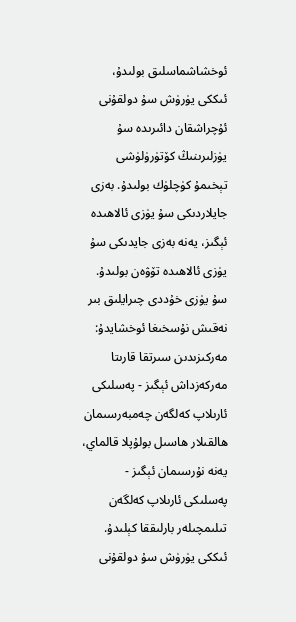ئوخشاشماسلىق بولىدۇ، ئىككى يۈرۈش سۇ دولقۇنى ئۇچراشقان دائىرىدە سۇ يۈزلىرىنىڭ كۆتۈرۈلۈشى تېخىمۇ كۈچلۈك بولىدۇ. بەزى جايلاردىكى سۇ يۈزى ئالاھىدە ئېگىز، يەنە بەزى جايدىكى سۇ يۈزى ئالاھىدە تۆۋەن بولىدۇ. سۇ يۈزى خۇددى چىرايلىق بىر نەقىش نۇسخىغا ئوخشايدۇ: مەركىزىدىن سىرتقا قارىتا مەركەزداش ئېگىز - پەسلىكى ئارىلاپ كەلگەن چەمبەرسىمان ھالقىلار ھاسىل بولۇپلا قالماي، يەنە نۇرسىمان ئېگىز - پەسلىكى ئارىلاپ كەلگەن تىلىمچىلەر بارلىققا كېلىدۇ. ئىككى يۈرۈش سۇ دولقۇنى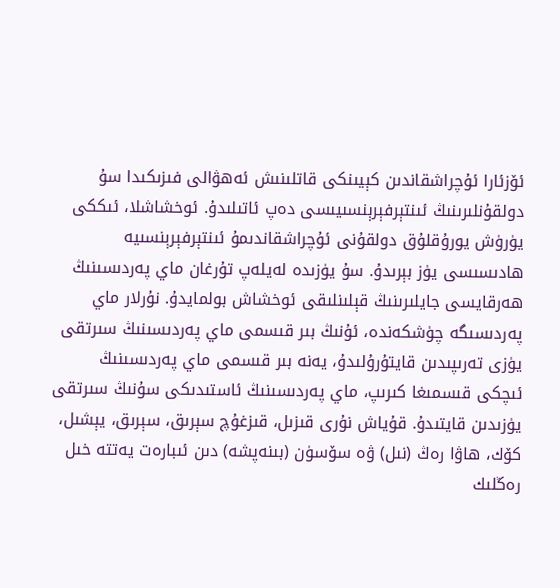ئۆزئارا ئۇچراشقاندىن كېيىنكى قاتلىنىش ئەھۋالى فىزىكىدا سۇ دولقۇنلىرىنىڭ ئىنتېرفېرېنسىيىسى دەپ ئاتىلىدۇ. ئوخشاشلا، ئىككى يۈرۈش يورۇقلۇق دولقۇنى ئۇچراشقاندىمۇ ئىنتېرفېرېنسىيە ھادىسىسى يۈز بېرىدۇ. سۇ يۈزىدە لەيلەپ تۇرغان ماي پەردىسىنىڭ ھەرقايسى جايلىرىنىڭ قېلىنلىقى ئوخشاش بولمايدۇ. نۇرلار ماي پەردىسىگە چۈشكەندە، ئۇنىڭ بىر قىسمى ماي پەردىسىنىڭ سىرتقى يۈزى تەرىپىدىن قايتۇرۇلىدۇ، يەنە بىر قىسمى ماي پەردىسىنىڭ ئىچكى قىسمىغا كىرىپ، ماي پەردىسىنىڭ ئاستىدىكى سۇنىڭ سىرتقى يۈزىدىن قايتىدۇ. قۇياش نۇرى قىزىل، قىزغۇچ سېرىق، سېرىق، يېشىل، كۆك، ھاۋا رەڭ (نىل) ۋە سۆسۈن (بىنەپشە) دىن ئىبارەت يەتتە خىل رەڭلىك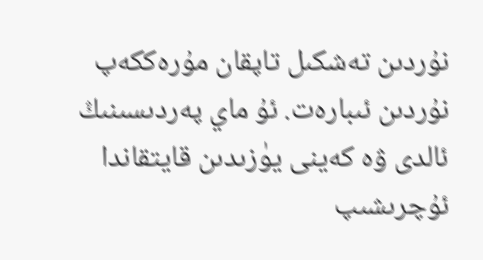نۇردىن تەشكىل تاپقان مۇرەككەپ نۇردىن ئىبارەت. ئۇ ماي پەردىسىنىڭ ئالدى ۋە كەينى يۈزىدىن قايتقاندا ئۇچرىشىپ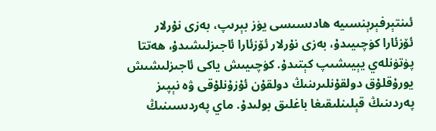ئىنتېرفېرېنسىيە ھادىسىسى يۈز بېرىپ، بەزى نۇرلار ئۆزئارا كۈچىيىدۇ، بەزى نۇرلار ئۆزئارا ئاجىزلىشىدۇ، ھەتتا پۈتۈنلەي يېيىشىپ كېتىدۇ. كۈچىيىش ياكى ئاجىزلىشىش يورۇقلۇق دولقۇنلىرىنىڭ دولقۇن ئۇزۇنلۇقى ۋە نېپىز پەردىنىڭ قېلىنلىقىغا باغلىق بولىدۇ. ماي پەردىسىنىڭ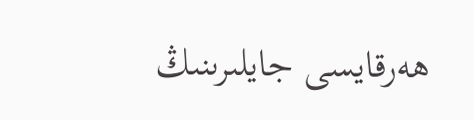ھەرقايسى جايلىرىنىڭ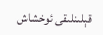قېلىنلىقى ئوخشاش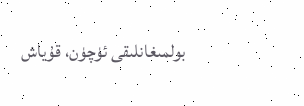بولمىغانلىقى ئۈچۈن، قۇياش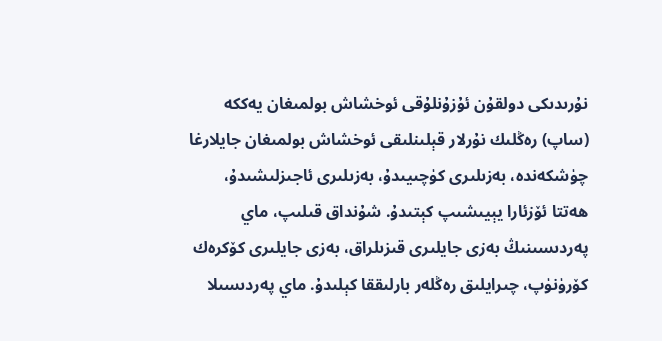نۇرىدىكى دولقۇن ئۇزۇنلۇقى ئوخشاش بولمىغان يەككە (ساپ) رەڭلىك نۇرلار قېلىنلىقى ئوخشاش بولمىغان جايلارغا چۈشكەندە، بەزىلىرى كۈچىيىدۇ، بەزىلىرى ئاجىزلىشىدۇ، ھەتتا ئۆزئارا يېيىشىپ كېتىدۇ. شۇنداق قىلىپ، ماي پەردىسىنىڭ بەزى جايلىرى قىزىلراق، بەزى جايلىرى كۆكرەك كۆرۈنۈپ، چىرايلىق رەڭلەر بارلىققا كېلىدۇ. ماي پەردىسىلا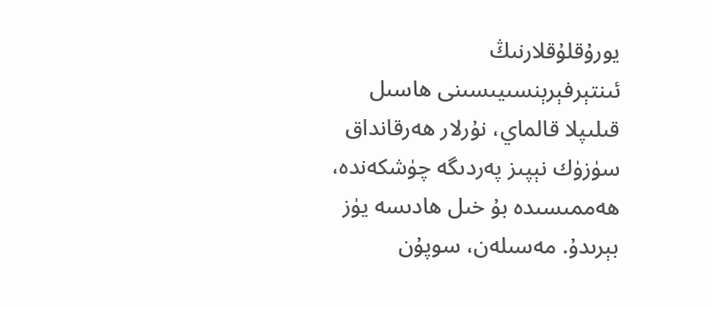يورۇقلۇقلارنىڭ ئىنتېرفېرېنسىيىسىنى ھاسىل قىلىپلا قالماي، نۇرلار ھەرقانداق سۈزۈك نېپىز پەردىگە چۈشكەندە، ھەممىسىدە بۇ خىل ھادىسە يۈز بېرىدۇ. مەسىلەن، سوپۇن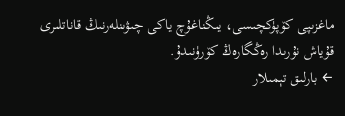ماغزىپى كۆپۈكچىسى، يىڭناغۇچ ياكى چىۋىنلەرنىڭ قاناتلىرى قۇياش نۇرىدا رەڭگارەڭ كۆرۈنىدۇ.
← بارلىق تېمىلار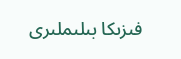فىزىكا بىلىملىرى